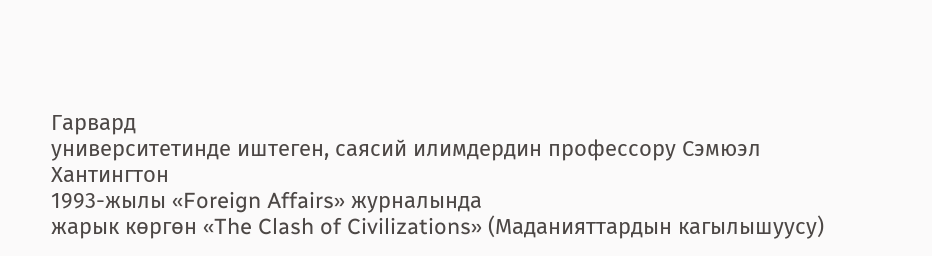Гарвард
университетинде иштеген, саясий илимдердин профессору Сэмюэл Хантингтон
1993-жылы «Foreign Affairs» журналында
жарык көргөн «The Clash of Civilizations» (Маданияттардын кагылышуусу)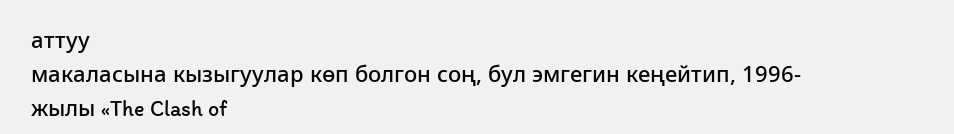аттуу
макаласына кызыгуулар көп болгон соң, бул эмгегин кеңейтип, 1996-жылы «The Clash of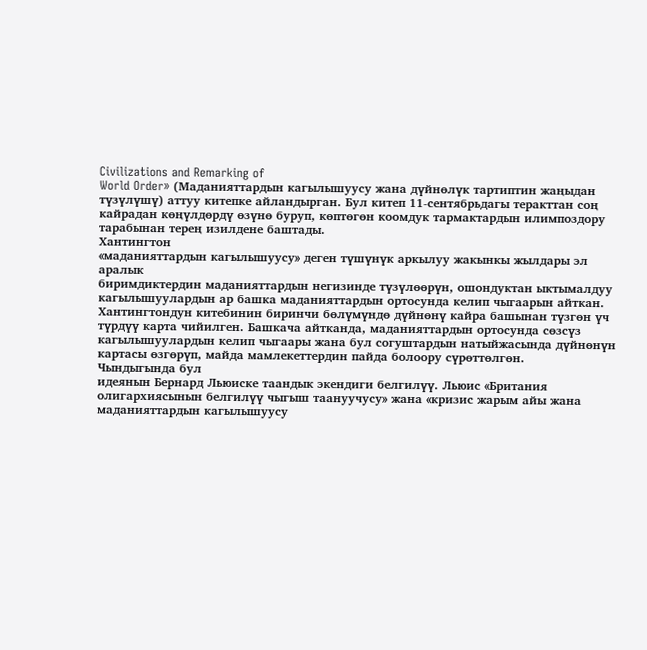Civilizations and Remarking of
World Order» (Маданияттардын кагылышуусу жана дүйнөлүк тартиптин жаңыдан
түзүлүшү) аттуу китепке айландырган. Бул китеп 11-сентябрьдагы теракттан соң
кайрадан көңүлдөрдү өзүнө буруп, көптөгөн коомдук тармактардын илимпоздору
тарабынан терең изилдене баштады.
Хантингтон
«маданияттардын кагылышуусу» деген түшүнүк аркылуу жакынкы жылдары эл аралык
биримдиктердин маданияттардын негизинде түзүлөөрүн, ошондуктан ыктымалдуу
кагылышуулардын ар башка маданияттардын ортосунда келип чыгаарын айткан.
Хантингтондун китебинин биринчи бөлүмүндө дүйнөнү кайра башынан түзгөн үч
түрдүү карта чийилген. Башкача айтканда, маданияттардын ортосунда сөзсүз
кагылышуулардын келип чыгаары жана бул согуштардын натыйжасында дүйнөнүн
картасы өзгөрүп, майда мамлекеттердин пайда болоору сүрөттөлгөн.
Чындыгында бул
идеянын Бернард Льюиске таандык экендиги белгилүү. Льюис «Британия
олигархиясынын белгилүү чыгыш таануучусу» жана «кризис жарым айы жана
маданияттардын кагылышуусу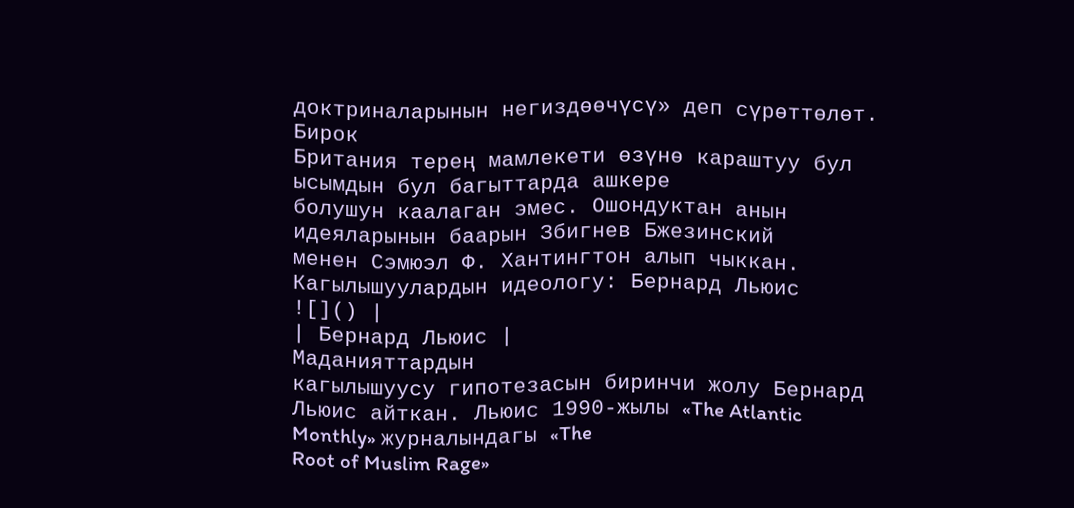доктриналарынын негиздөөчүсү» деп сүрөттөлөт. Бирок
Британия терең мамлекети өзүнө караштуу бул ысымдын бул багыттарда ашкере
болушун каалаган эмес. Ошондуктан анын идеяларынын баарын Збигнев Бжезинский
менен Сэмюэл Ф. Хантингтон алып чыккан.
Кагылышуулардын идеологу: Бернард Льюис
![]() |
| Бернард Льюис |
Маданияттардын
кагылышуусу гипотезасын биринчи жолу Бернард Льюис айткан. Льюис 1990-жылы «The Atlantic Monthly» журналындагы «The
Root of Muslim Rage»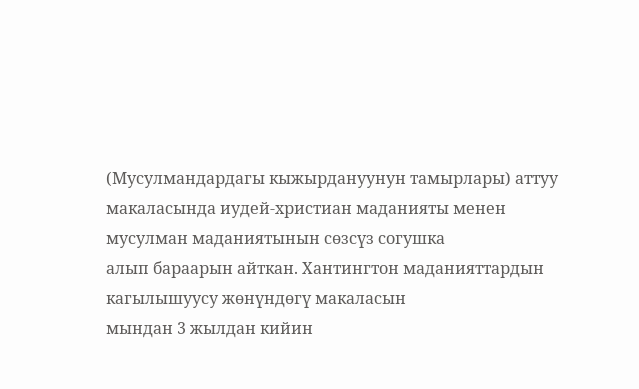(Мусулмандардагы кыжырдануунун тамырлары) аттуу
макаласында иудей-христиан маданияты менен мусулман маданиятынын сөзсүз согушка
алып бараарын айткан. Хантингтон маданияттардын кагылышуусу жөнүндөгү макаласын
мындан 3 жылдан кийин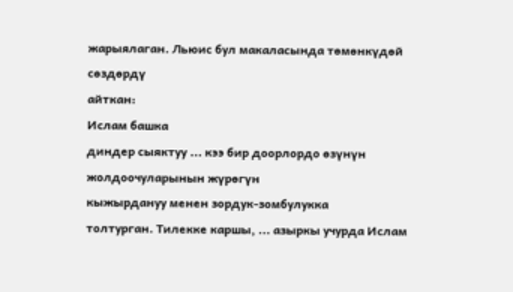жарыялаган. Льюис бул макаласында төмөнкүдөй сөздөрдү
айткан:
Ислам башка
диндер сыяктуу ... кээ бир доорлордо өзүнүн жолдоочуларынын жүрөгүн
кыжырдануу менен зордук-зомбулукка
толтурган. Тилекке каршы, ... азыркы учурда Ислам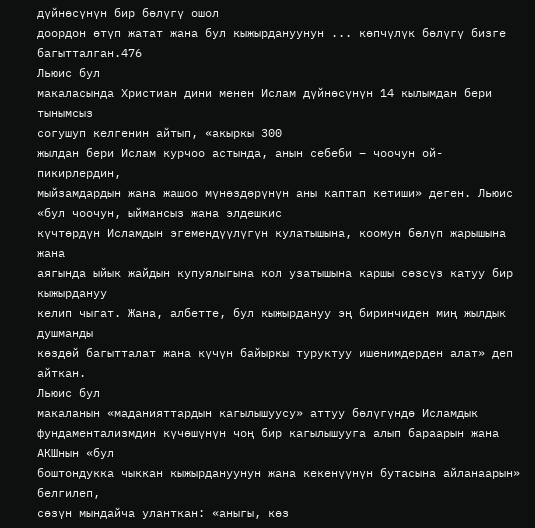дүйнөсүнүн бир бөлүгү ошол
доордон өтүп жатат жана бул кыжырдануунун ... көпчүлүк бөлүгү бизге
багытталган.476
Льюис бул
макаласында Христиан дини менен Ислам дүйнөсүнүн 14 кылымдан бери тынымсыз
согушуп келгенин айтып, «акыркы 300
жылдан бери Ислам курчоо астында, анын себеби – чоочун ой-пикирлердин,
мыйзамдардын жана жашоо мүнөздөрүнүн аны каптап кетиши» деген. Льюис «бул чоочун, ыймансыз жана элдешкис
күчтөрдүн Исламдын эгемендүүлүгүн кулатышына, коомун бөлүп жарышына жана
аягында ыйык жайдын купуялыгына кол узатышына каршы сөзсүз катуу бир кыжырдануу
келип чыгат. Жана, албетте, бул кыжырдануу эң биринчиден миң жылдык душманды
көздөй багытталат жана күчүн байыркы туруктуу ишенимдерден алат» деп
айткан.
Льюис бул
макаланын «маданияттардын кагылышуусу» аттуу бөлүгүндө Исламдык
фундаментализмдин күчөшүнүн чоң бир кагылышууга алып бараарын жана АКШнын «бул
боштондукка чыккан кыжырдануунун жана кекенүүнүн бутасына айланаарын» белгилеп,
сөзүн мындайча уланткан: «аныгы, көз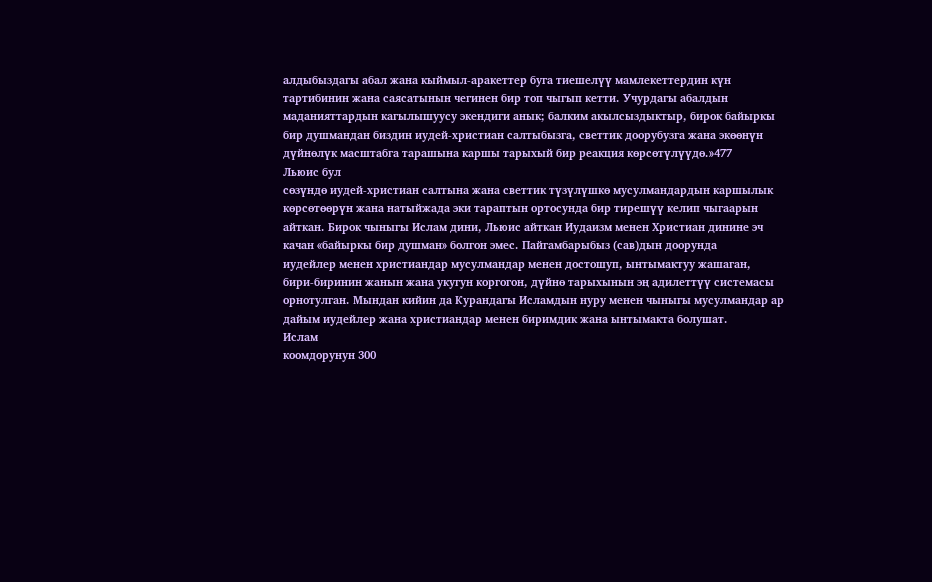алдыбыздагы абал жана кыймыл-аракеттер буга тиешелүү мамлекеттердин күн
тартибинин жана саясатынын чегинен бир топ чыгып кетти. Учурдагы абалдын
маданияттардын кагылышуусу экендиги анык; балким акылсыздыктыр, бирок байыркы
бир душмандан биздин иудей-христиан салтыбызга, светтик доорубузга жана экөөнүн
дүйнөлүк масштабга тарашына каршы тарыхый бир реакция көрсөтүлүүдө.»477
Льюис бул
сөзүндө иудей-христиан салтына жана светтик түзүлүшкө мусулмандардын каршылык
көрсөтөөрүн жана натыйжада эки тараптын ортосунда бир тирешүү келип чыгаарын
айткан. Бирок чыныгы Ислам дини, Льюис айткан Иудаизм менен Христиан динине эч
качан «байыркы бир душман» болгон эмес. Пайгамбарыбыз (сав)дын доорунда
иудейлер менен христиандар мусулмандар менен достошуп, ынтымактуу жашаган,
бири-биринин жанын жана укугун коргогон, дүйнө тарыхынын эң адилеттүү системасы
орнотулган. Мындан кийин да Курандагы Исламдын нуру менен чыныгы мусулмандар ар
дайым иудейлер жана христиандар менен биримдик жана ынтымакта болушат.
Ислам
коомдорунун 300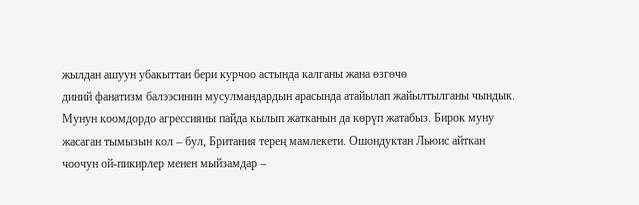жылдан ашуун убакыттан бери курчоо астында калганы жана өзгөчө
диний фанатизм балээсинин мусулмандардын арасында атайылап жайылтылганы чындык.
Мунун коомдордо агрессияны пайда кылып жатканын да көрүп жатабыз. Бирок муну
жасаган тымызын кол – бул, Британия терең мамлекети. Ошондуктан Льюис айткан
чоочун ой-пикирлер менен мыйзамдар –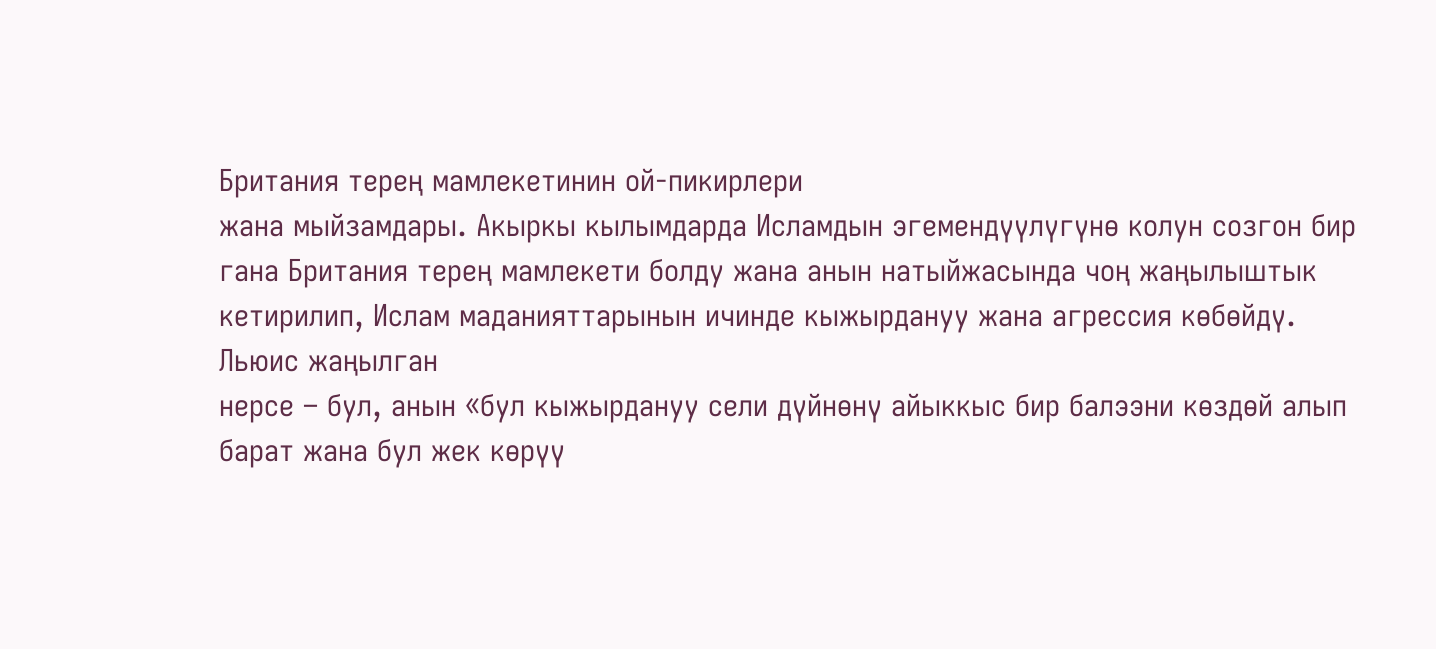Британия терең мамлекетинин ой-пикирлери
жана мыйзамдары. Акыркы кылымдарда Исламдын эгемендүүлүгүнө колун созгон бир
гана Британия терең мамлекети болду жана анын натыйжасында чоң жаңылыштык
кетирилип, Ислам маданияттарынын ичинде кыжырдануу жана агрессия көбөйдү.
Льюис жаңылган
нерсе – бул, анын «бул кыжырдануу сели дүйнөнү айыккыс бир балээни көздөй алып
барат жана бул жек көрүү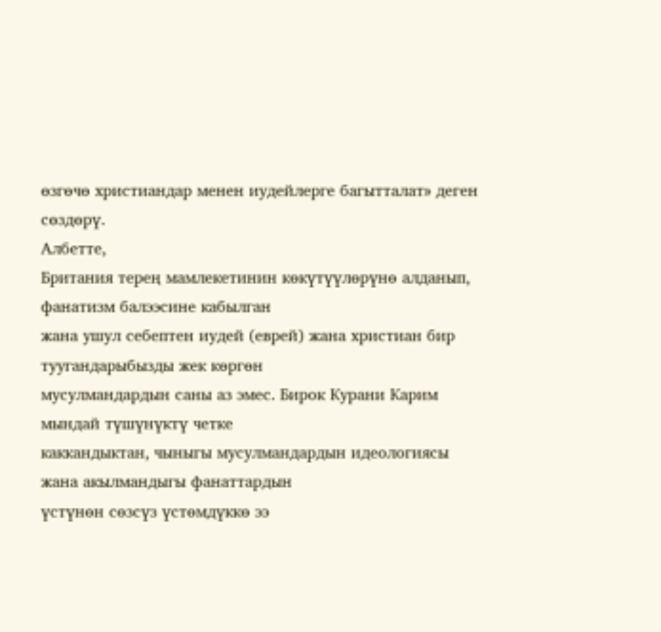өзгөчө христиандар менен иудейлерге багытталат» деген
сөздөрү.
Албетте,
Британия терең мамлекетинин көкүтүүлөрүнө алданып, фанатизм балээсине кабылган
жана ушул себептен иудей (еврей) жана христиан бир туугандарыбызды жек көргөн
мусулмандардын саны аз эмес. Бирок Курани Карим мындай түшүнүктү четке
каккандыктан, чыныгы мусулмандардын идеологиясы жана акылмандыгы фанаттардын
үстүнөн сөзсүз үстөмдүккө ээ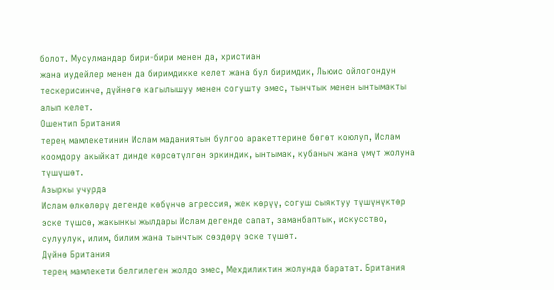болот. Мусулмандар бири-бири менен да, христиан
жана иудейлер менен да биримдикке келет жана бул биримдик, Льюис ойлогондун
тескерисинче, дүйнөгө кагылышуу менен согушту эмес, тынчтык менен ынтымакты
алып келет.
Ошентип Британия
терең мамлекетинин Ислам маданиятын булгоо аракеттерине бөгөт коюлуп, Ислам
коомдору акыйкат динде көрсөтүлгөн эркиндик, ынтымак, кубаныч жана үмүт жолуна
түшүшөт.
Азыркы учурда
Ислам өлкөлөрү дегенде көбүнчө агрессия, жек көрүү, согуш сыяктуу түшүнүктөр
эске түшсө, жакынкы жылдары Ислам дегенде сапат, заманбаптык, искусство,
сулуулук, илим, билим жана тынчтык сөздөрү эске түшөт.
Дүйнө Британия
терең мамлекети белгилеген жолдо эмес, Мехдиликтин жолунда баратат. Британия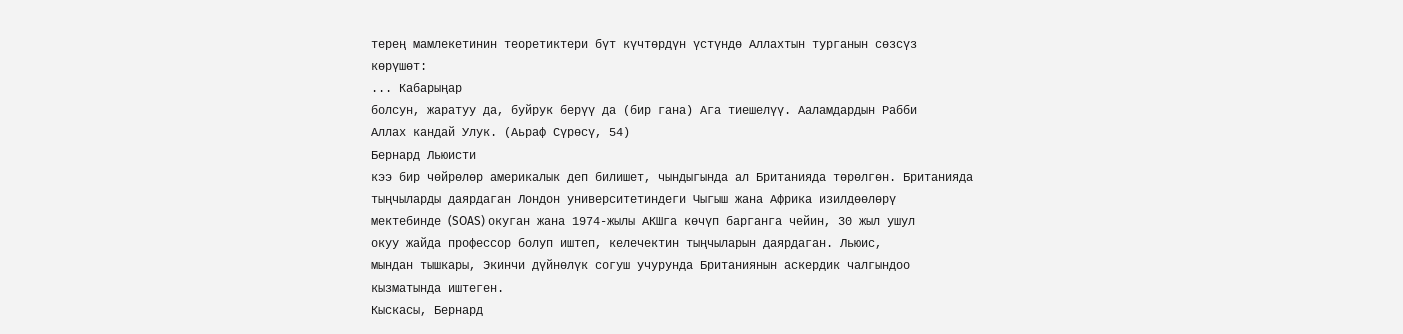терең мамлекетинин теоретиктери бүт күчтөрдүн үстүндө Аллахтын турганын сөзсүз
көрүшөт:
... Кабарыңар
болсун, жаратуу да, буйрук берүү да (бир гана) Ага тиешелүү. Ааламдардын Рабби
Аллах кандай Улук. (Аьраф Сүрөсү, 54)
Бернард Льюисти
кээ бир чөйрөлөр америкалык деп билишет, чындыгында ал Британияда төрөлгөн. Британияда
тыңчыларды даярдаган Лондон университетиндеги Чыгыш жана Африка изилдөөлөрү
мектебинде (SOAS) окуган жана 1974-жылы АКШга көчүп барганга чейин, 30 жыл ушул
окуу жайда профессор болуп иштеп, келечектин тыңчыларын даярдаган. Льюис,
мындан тышкары, Экинчи дүйнөлүк согуш учурунда Британиянын аскердик чалгындоо
кызматында иштеген.
Кыскасы, Бернард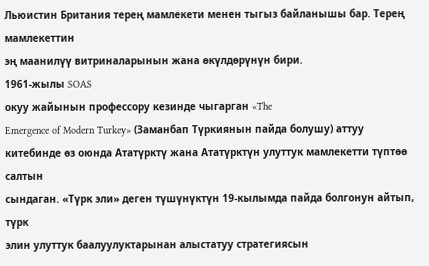Льюистин Британия терең мамлекети менен тыгыз байланышы бар. Терең мамлекеттин
эң маанилүү витриналарынын жана өкүлдөрүнүн бири.
1961-жылы SOAS
окуу жайынын профессору кезинде чыгарган «The
Emergence of Modern Turkey» (Заманбап Түркиянын пайда болушу) аттуу
китебинде өз оюнда Ататүрктү жана Ататүрктүн улуттук мамлекетти түптөө салтын
сындаган. «Түрк эли» деген түшүнүктүн 19-кылымда пайда болгонун айтып, түрк
элин улуттук баалуулуктарынан алыстатуу стратегиясын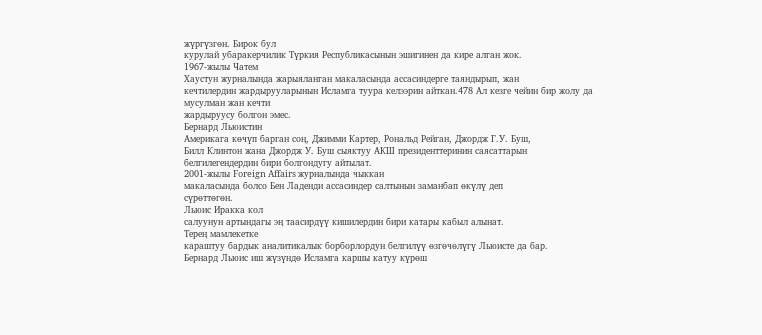жүргүзгөн. Бирок бул
курулай убаракерчилик Түркия Республикасынын эшигинен да кире алган жок.
1967-жылы Чатем
Хаустун журналында жарыяланган макаласында ассасиндерге таяндырып, жан
кечтилердин жардырууларынын Исламга туура келээрин айткан.478 Ал кезге чейин бир жолу да мусулман жан кечти
жардыруусу болгон эмес.
Бернард Льюистин
Америкага көчүп барган соң, Джимми Картер, Рональд Рейган, Джордж Г.У. Буш,
Билл Клинтон жана Джордж У. Буш сыяктуу АКШ президенттеринин саясаттарын
белгилегендердин бири болгондугу айтылат.
2001-жылы Foreign Affairs журналында чыккан
макаласында болсо Бен Ладенди ассасиндер салтынын заманбап өкүлү деп
сүрөттөгөн.
Льюис Иракка кол
салуунун артындагы эң таасирдүү кишилердин бири катары кабыл алынат.
Терең мамлекетке
караштуу бардык аналитикалык борборлордун белгилүү өзгөчөлүгү Льюисте да бар.
Бернард Льюис иш жүзүндө Исламга каршы катуу күрөш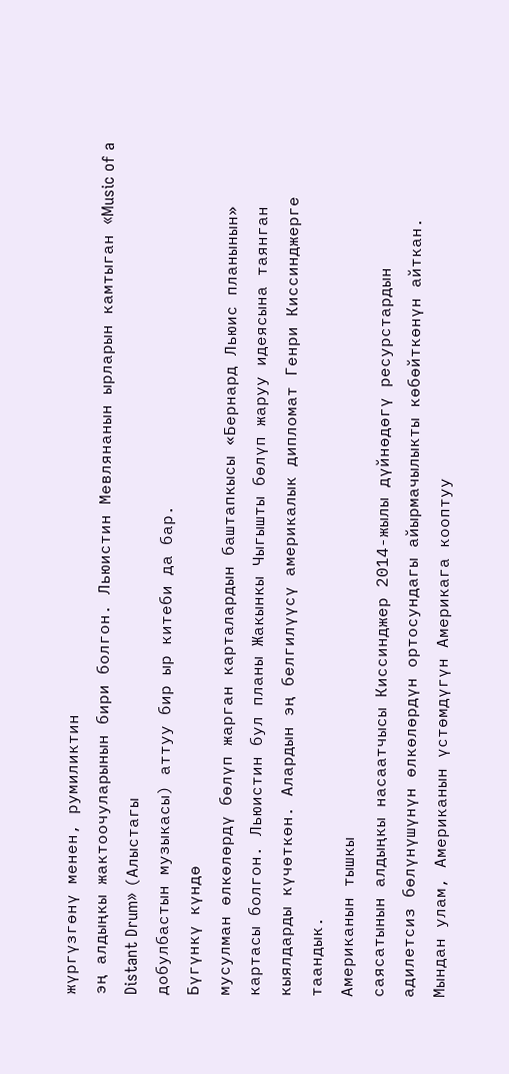жүргүзгөнү менен, румиликтин
эң алдыңкы жактоочуларынын бири болгон. Льюистин Мевлянанын ырларын камтыган «Music of a Distant Drum» (Алыстагы
добулбастын музыкасы) аттуу бир ыр китеби да бар.
Бүгүнкү күндө
мусулман өлкөлөрдү бөлүп жарган карталардын баштапкысы «Бернард Льюис планынын»
картасы болгон. Льюистин бул планы Жакынкы Чыгышты бөлүп жаруу идеясына таянган
кыялдарды күчөткөн. Алардын эң белгилүүсү америкалык дипломат Генри Киссинджерге
таандык.
Американын тышкы
саясатынын алдыңкы насаатчысы Киссинджер 2014-жылы дүйнөдөгү ресурстардын
адилетсиз бөлүнүшүнүн өлкөлөрдүн ортосундагы айырмачылыкты көбөйткөнүн айткан.
Мындан улам, Американын үстөмдүгүн Америкага кооптуу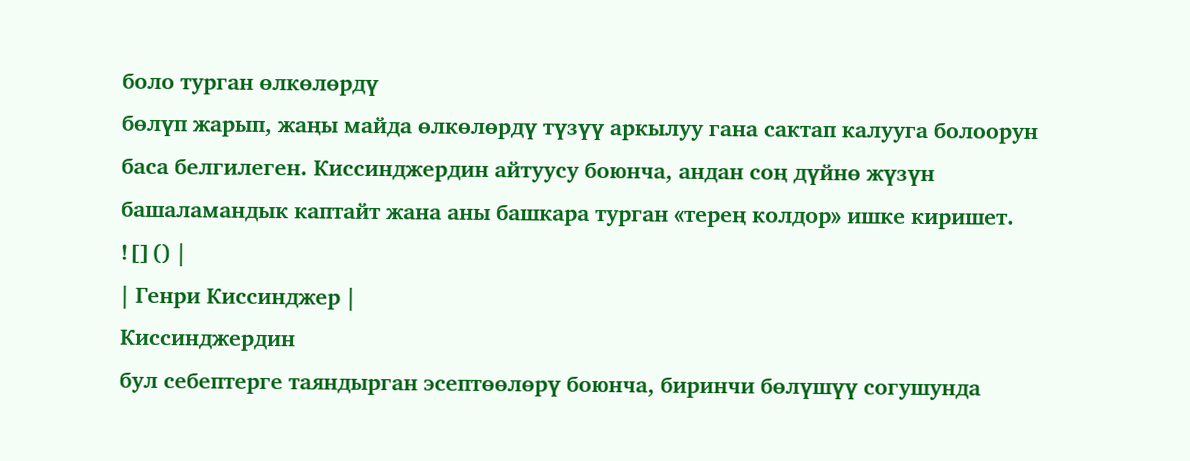боло турган өлкөлөрдү
бөлүп жарып, жаңы майда өлкөлөрдү түзүү аркылуу гана сактап калууга болоорун
баса белгилеген. Киссинджердин айтуусу боюнча, андан соң дүйнө жүзүн
башаламандык каптайт жана аны башкара турган «терең колдор» ишке киришет.
![]() |
| Генри Киссинджер |
Киссинджердин
бул себептерге таяндырган эсептөөлөрү боюнча, биринчи бөлүшүү согушунда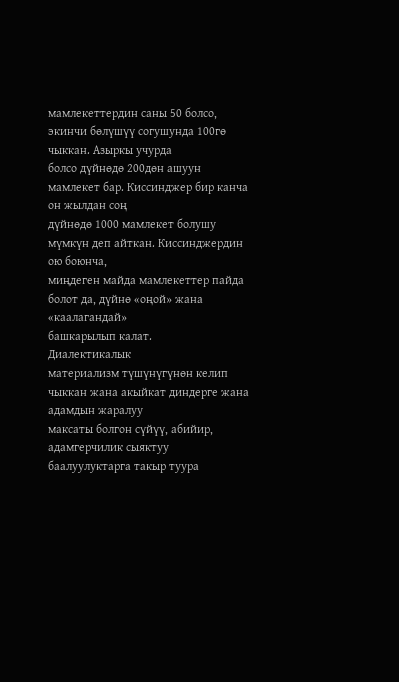мамлекеттердин саны 50 болсо, экинчи бөлүшүү согушунда 100гө чыккан. Азыркы учурда
болсо дүйнөдө 200дөн ашуун мамлекет бар. Киссинджер бир канча он жылдан соң
дүйнөдө 1000 мамлекет болушу мүмкүн деп айткан. Киссинджердин ою боюнча,
миңдеген майда мамлекеттер пайда болот да, дүйнө «оңой» жана «каалагандай»
башкарылып калат.
Диалектикалык
материализм түшүнүгүнөн келип чыккан жана акыйкат диндерге жана адамдын жаралуу
максаты болгон сүйүү, абийир, адамгерчилик сыяктуу баалуулуктарга такыр туура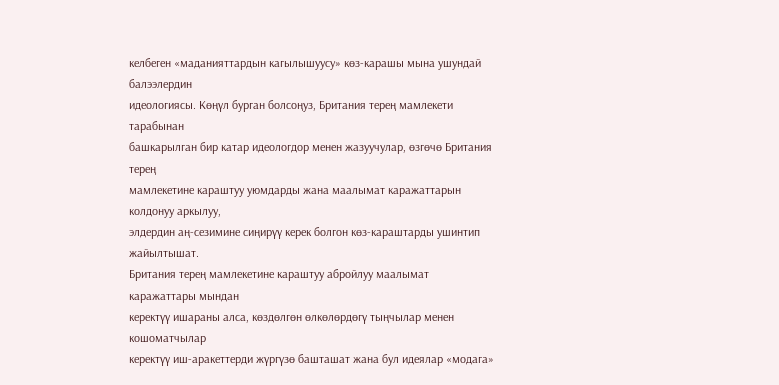келбеген «маданияттардын кагылышуусу» көз-карашы мына ушундай балээлердин
идеологиясы. Көңүл бурган болсоңуз, Британия терең мамлекети тарабынан
башкарылган бир катар идеологдор менен жазуучулар, өзгөчө Британия терең
мамлекетине караштуу уюмдарды жана маалымат каражаттарын колдонуу аркылуу,
элдердин аң-сезимине сиңирүү керек болгон көз-караштарды ушинтип жайылтышат.
Британия терең мамлекетине караштуу абройлуу маалымат каражаттары мындан
керектүү ишараны алса, көздөлгөн өлкөлөрдөгү тыңчылар менен кошоматчылар
керектүү иш-аракеттерди жүргүзө башташат жана бул идеялар «модага»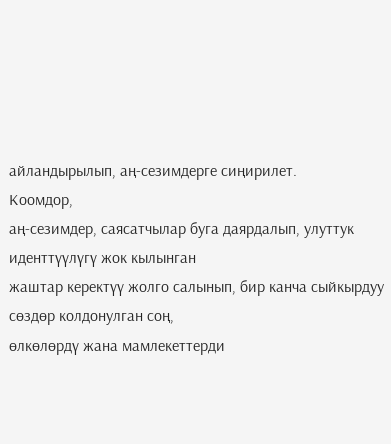айландырылып, аң-сезимдерге сиңирилет.
Коомдор,
аң-сезимдер, саясатчылар буга даярдалып, улуттук иденттүүлүгү жок кылынган
жаштар керектүү жолго салынып, бир канча сыйкырдуу сөздөр колдонулган соң,
өлкөлөрдү жана мамлекеттерди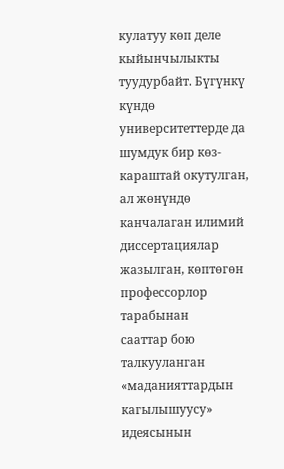кулатуу көп деле кыйынчылыкты туудурбайт. Бүгүнкү
күндө университеттерде да шумдук бир көз-караштай окутулган, ал жөнүндө
канчалаган илимий диссертациялар жазылган, көптөгөн профессорлор тарабынан
сааттар бою талкууланган «маданияттардын кагылышуусу» идеясынын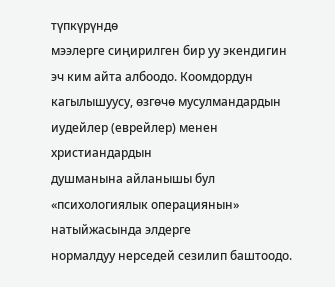түпкүрүндө
мээлерге сиңирилген бир уу экендигин эч ким айта албоодо. Коомдордун
кагылышуусу, өзгөчө мусулмандардын иудейлер (еврейлер) менен христиандардын
душманына айланышы бул «психологиялык операциянын» натыйжасында элдерге
нормалдуу нерседей сезилип баштоодо.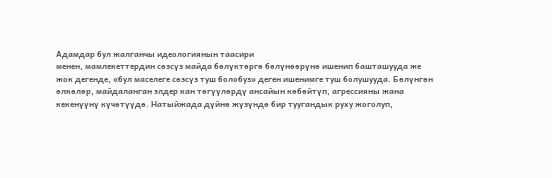Адамдар бул жалганчы идеологиянын таасири
менен, мамлекеттердин сөзсүз майда бөлүктөргө бөлүнөөрүнө ишенип башташууда же
жок дегенде, «бул маселеге сөзсүз туш болобуз» деген ишенимге туш болушууда. Бөлүнгөн
өлкөлөр, майдаланган элдер кан төгүүлөрдү ансайын көбөйтүп, агрессияны жана
кекенүүнү күчөтүүдө. Натыйжада дүйнө жүзүндө бир туугандык руху жоголуп,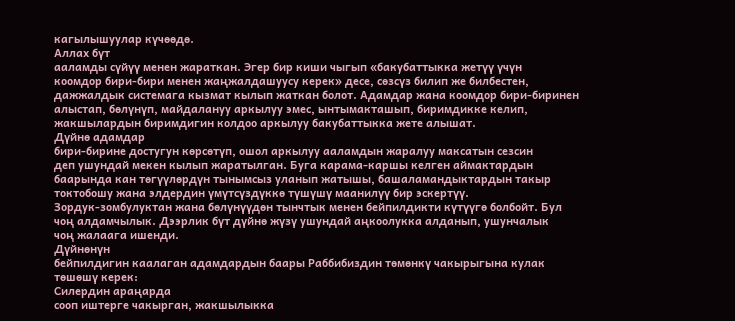кагылышуулар күчөөдө.
Аллах бүт
ааламды сүйүү менен жараткан. Эгер бир киши чыгып «бакубаттыкка жетүү үчүн
коомдор бири-бири менен жаңжалдашуусу керек» десе, сөзсүз билип же билбестен,
дажжалдык системага кызмат кылып жаткан болот. Адамдар жана коомдор бири-биринен
алыстап, бөлүнүп, майдалануу аркылуу эмес, ынтымакташып, биримдикке келип,
жакшылардын биримдигин колдоо аркылуу бакубаттыкка жете алышат.
Дүйнө адамдар
бири-бирине достугун көрсөтүп, ошол аркылуу ааламдын жаралуу максатын сезсин
деп ушундай мекен кылып жаратылган. Буга карама-каршы келген аймактардын
баарында кан төгүүлөрдүн тынымсыз уланып жатышы, башаламандыктардын такыр
токтобошу жана элдердин үмүтсүздүккө түшүшү маанилүү бир эскертүү.
Зордук-зомбулуктан жана бөлүнүүдөн тынчтык менен бейпилдикти күтүүгө болбойт. Бул
чоң алдамчылык. Дээрлик бүт дүйнө жүзү ушундай аңкоолукка алданып, ушунчалык
чоң жалаага ишенди.
Дүйнөнүн
бейпилдигин каалаган адамдардын баары Раббибиздин төмөнкү чакырыгына кулак
төшөшү керек:
Силердин араңарда
сооп иштерге чакырган, жакшылыкка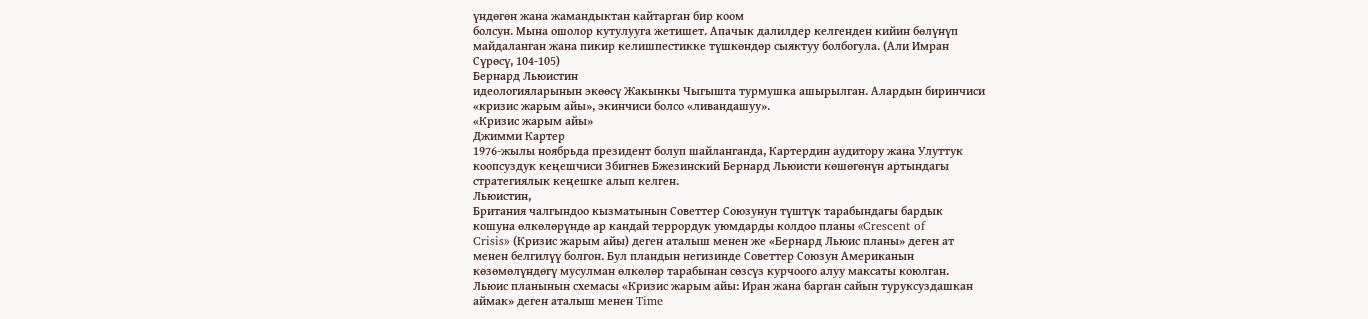үндөгөн жана жамандыктан кайтарган бир коом
болсун. Мына ошолор кутулууга жетишет. Апачык далилдер келгенден кийин бөлүнүп
майдаланган жана пикир келишпестикке түшкөндөр сыяктуу болбогула. (Али Имран
Сүрөсү, 104-105)
Бернард Льюистин
идеологияларынын экөөсү Жакынкы Чыгышта турмушка ашырылган. Алардын биринчиси
«кризис жарым айы», экинчиси болсо «ливандашуу».
«Кризис жарым айы»
Джимми Картер
1976-жылы ноябрьда президент болуп шайланганда, Картердин аудитору жана Улуттук
коопсуздук кеңешчиси Збигнев Бжезинский Бернард Льюисти көшөгөнүн артындагы
стратегиялык кеңешке алып келген.
Льюистин,
Британия чалгындоо кызматынын Советтер Союзунун түштүк тарабындагы бардык
кошуна өлкөлөрүндө ар кандай террордук уюмдарды колдоо планы «Crescent of
Crisis» (Кризис жарым айы) деген аталыш менен же «Бернард Льюис планы» деген ат
менен белгилүү болгон. Бул пландын негизинде Советтер Союзун Американын
көзөмөлүндөгү мусулман өлкөлөр тарабынан сөзсүз курчоого алуу максаты коюлган.
Льюис планынын схемасы «Кризис жарым айы: Иран жана барган сайын туруксуздашкан
аймак» деген аталыш менен Time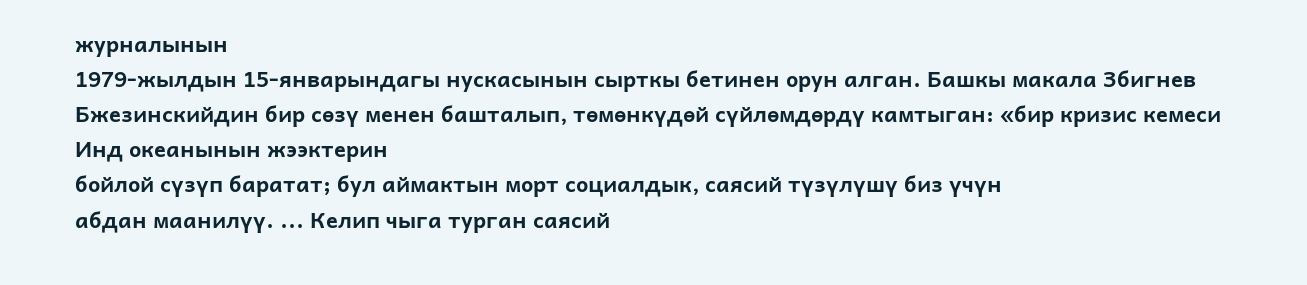журналынын
1979-жылдын 15-январындагы нускасынын сырткы бетинен орун алган. Башкы макала Збигнев
Бжезинскийдин бир сөзү менен башталып, төмөнкүдөй сүйлөмдөрдү камтыган: «бир кризис кемеси Инд океанынын жээктерин
бойлой сүзүп баратат; бул аймактын морт социалдык, саясий түзүлүшү биз үчүн
абдан маанилүү. ... Келип чыга турган саясий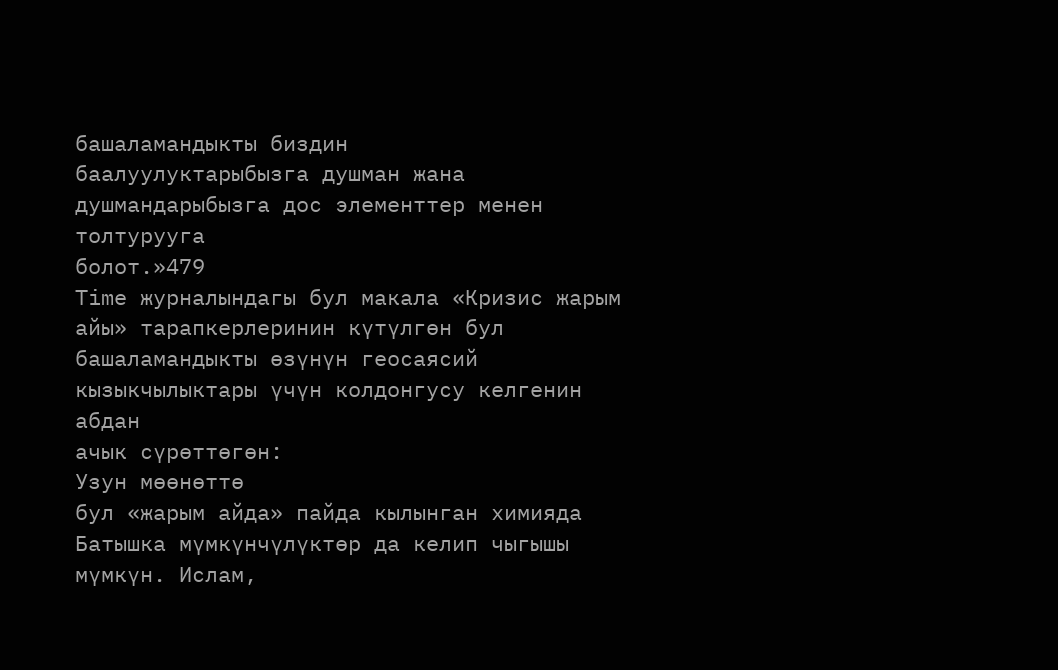башаламандыкты биздин
баалуулуктарыбызга душман жана душмандарыбызга дос элементтер менен толтурууга
болот.»479
Time журналындагы бул макала «Кризис жарым айы» тарапкерлеринин күтүлгөн бул
башаламандыкты өзүнүн геосаясий кызыкчылыктары үчүн колдонгусу келгенин абдан
ачык сүрөттөгөн:
Узун мөөнөттө
бул «жарым айда» пайда кылынган химияда Батышка мүмкүнчүлүктөр да келип чыгышы
мүмкүн. Ислам,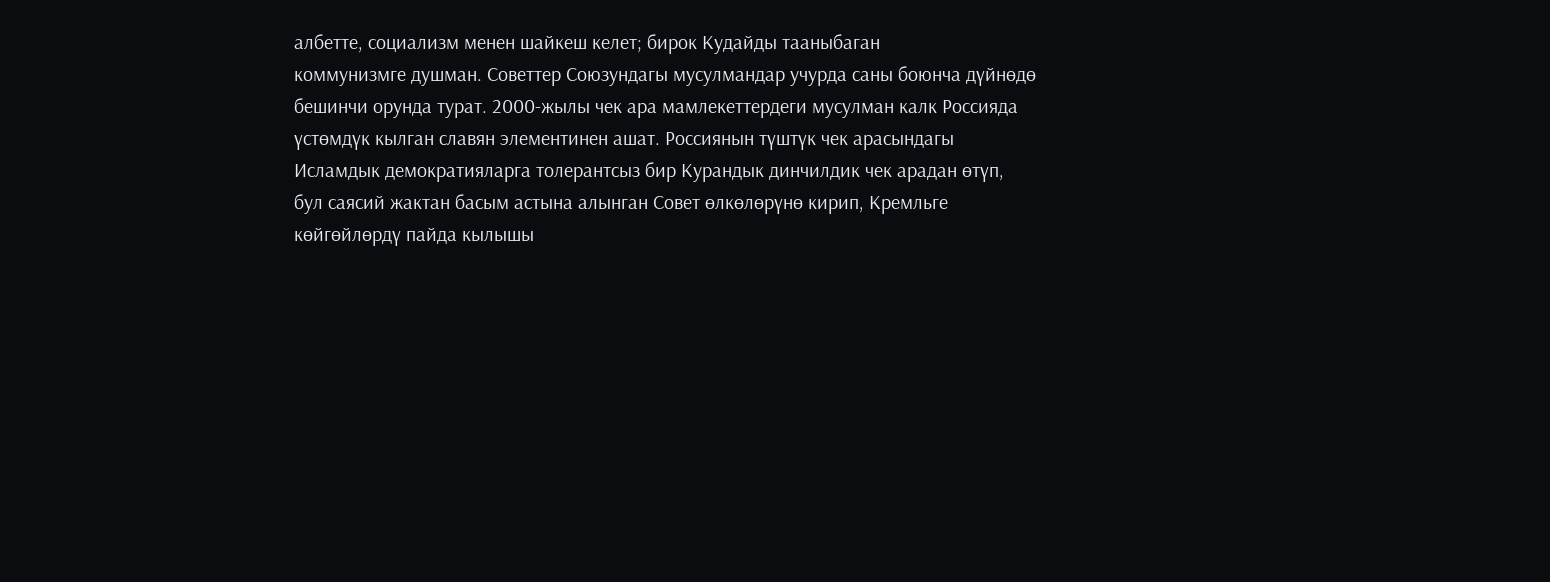албетте, социализм менен шайкеш келет; бирок Кудайды тааныбаган
коммунизмге душман. Советтер Союзундагы мусулмандар учурда саны боюнча дүйнөдө
бешинчи орунда турат. 2000-жылы чек ара мамлекеттердеги мусулман калк Россияда
үстөмдүк кылган славян элементинен ашат. Россиянын түштүк чек арасындагы
Исламдык демократияларга толерантсыз бир Курандык динчилдик чек арадан өтүп,
бул саясий жактан басым астына алынган Совет өлкөлөрүнө кирип, Кремльге
көйгөйлөрдү пайда кылышы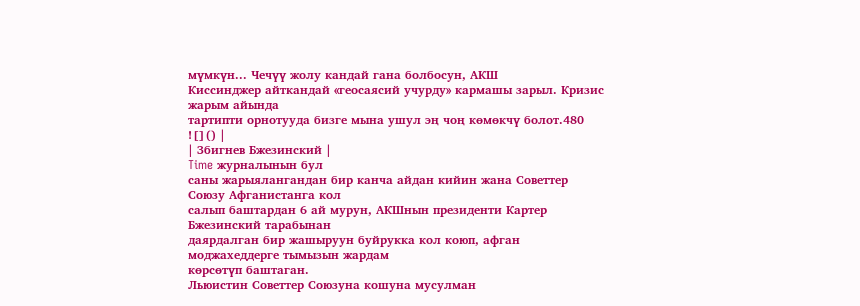мүмкүн... Чечүү жолу кандай гана болбосун, АКШ
Киссинджер айткандай «геосаясий учурду» кармашы зарыл. Кризис жарым айында
тартипти орнотууда бизге мына ушул эң чоң көмөкчү болот.480
![]() |
| Збигнев Бжезинский |
Time журналынын бул
саны жарыялангандан бир канча айдан кийин жана Советтер Союзу Афганистанга кол
салып баштардан 6 ай мурун, АКШнын президенти Картер Бжезинский тарабынан
даярдалган бир жашыруун буйрукка кол коюп, афган моджахеддерге тымызын жардам
көрсөтүп баштаган.
Льюистин Советтер Союзуна кошуна мусулман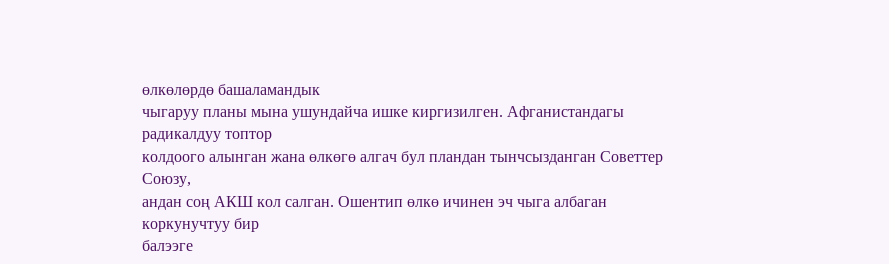өлкөлөрдө башаламандык
чыгаруу планы мына ушундайча ишке киргизилген. Афганистандагы радикалдуу топтор
колдоого алынган жана өлкөгө алгач бул пландан тынчсызданган Советтер Союзу,
андан соң АКШ кол салган. Ошентип өлкө ичинен эч чыга албаган коркунучтуу бир
балээге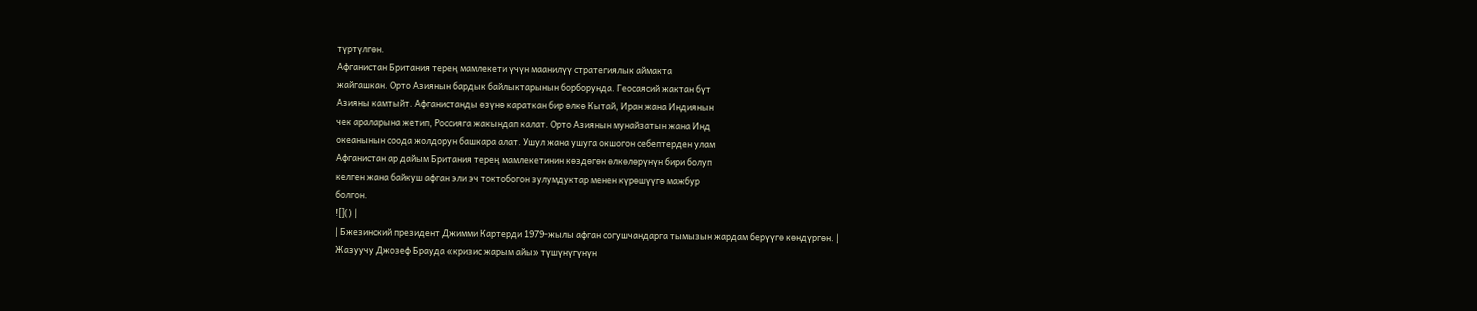түртүлгөн.
Афганистан Британия терең мамлекети үчүн маанилүү стратегиялык аймакта
жайгашкан. Орто Азиянын бардык байлыктарынын борборунда. Геосаясий жактан бүт
Азияны камтыйт. Афганистанды өзүнө караткан бир өлкө Кытай, Иран жана Индиянын
чек араларына жетип, Россияга жакындап калат. Орто Азиянын мунайзатын жана Инд
океанынын соода жолдорун башкара алат. Ушул жана ушуга окшогон себептерден улам
Афганистан ар дайым Британия терең мамлекетинин көздөгөн өлкөлөрүнүн бири болуп
келген жана байкуш афган эли эч токтобогон зулумдуктар менен күрөшүүгө мажбур
болгон.
![]() |
| Бжезинский президент Джимми Картерди 1979-жылы афган согушчандарга тымызын жардам берүүгө көндүргөн. |
Жазуучу Джозеф Брауда «кризис жарым айы» түшүнүгүнүн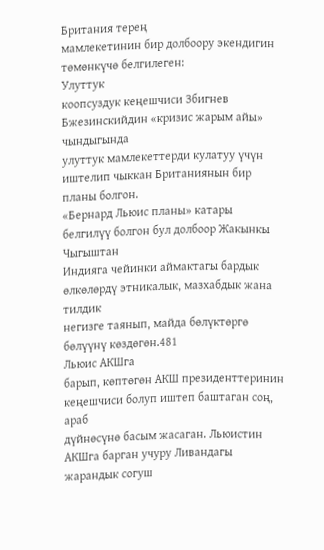Британия терең
мамлекетинин бир долбоору экендигин төмөнкүчө белгилеген:
Улуттук
коопсуздук кеңешчиси Збигнев Бжезинскийдин «кризис жарым айы» чындыгында
улуттук мамлекеттерди кулатуу үчүн иштелип чыккан Британиянын бир планы болгон.
«Бернард Льюис планы» катары белгилүү болгон бул долбоор Жакынкы Чыгыштан
Индияга чейинки аймактагы бардык өлкөлөрдү этникалык, мазхабдык жана тилдик
негизге таянып, майда бөлүктөргө бөлүүнү көздөгөн.481
Льюис АКШга
барып, көптөгөн АКШ президенттеринин кеңешчиси болуп иштеп баштаган соң, араб
дүйнөсүнө басым жасаган. Льюистин АКШга барган учуру Ливандагы жарандык согуш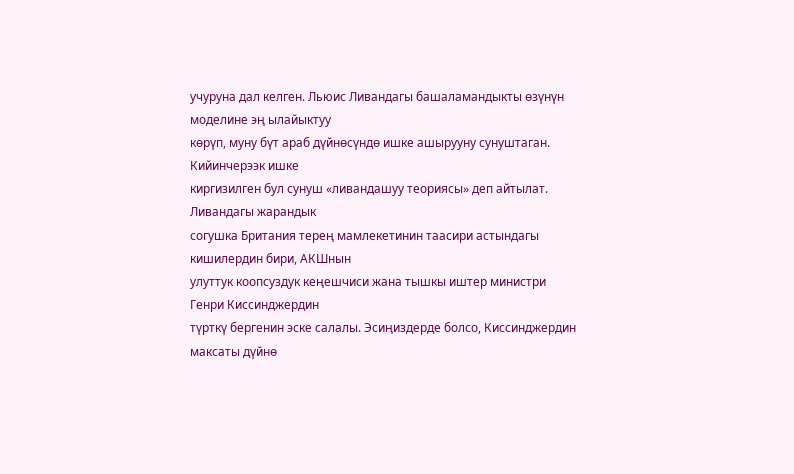учуруна дал келген. Льюис Ливандагы башаламандыкты өзүнүн моделине эң ылайыктуу
көрүп, муну бүт араб дүйнөсүндө ишке ашырууну сунуштаган. Кийинчерээк ишке
киргизилген бул сунуш «ливандашуу теориясы» деп айтылат. Ливандагы жарандык
согушка Британия терең мамлекетинин таасири астындагы кишилердин бири, АКШнын
улуттук коопсуздук кеңешчиси жана тышкы иштер министри Генри Киссинджердин
түрткү бергенин эске салалы. Эсиңиздерде болсо, Киссинджердин максаты дүйнө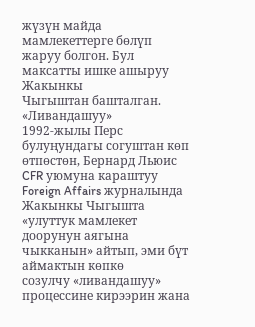жүзүн майда мамлекеттерге бөлүп жаруу болгон. Бул максатты ишке ашыруу Жакынкы
Чыгыштан башталган.
«Ливандашуу»
1992-жылы Перс
булуңундагы согуштан көп өтпөстөн, Бернард Льюис CFR уюмуна караштуу Foreign Affairs журналында Жакынкы Чыгышта
«улуттук мамлекет доорунун аягына чыкканын» айтып, эми бүт аймактын көпкө
созулчу «ливандашуу» процессине кирээрин жана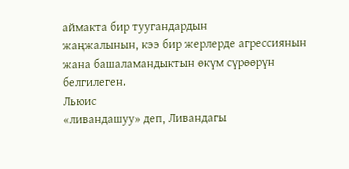аймакта бир туугандардын
жаңжалынын, кээ бир жерлерде агрессиянын жана башаламандыктын өкүм сүрөөрүн
белгилеген.
Льюис
«ливандашуу» деп, Ливандагы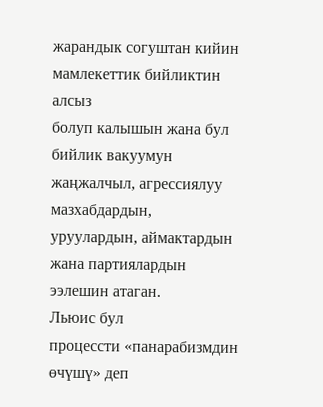жарандык согуштан кийин мамлекеттик бийликтин алсыз
болуп калышын жана бул бийлик вакуумун жаңжалчыл, агрессиялуу мазхабдардын,
уруулардын, аймактардын жана партиялардын ээлешин атаган.
Льюис бул
процессти «панарабизмдин өчүшү» деп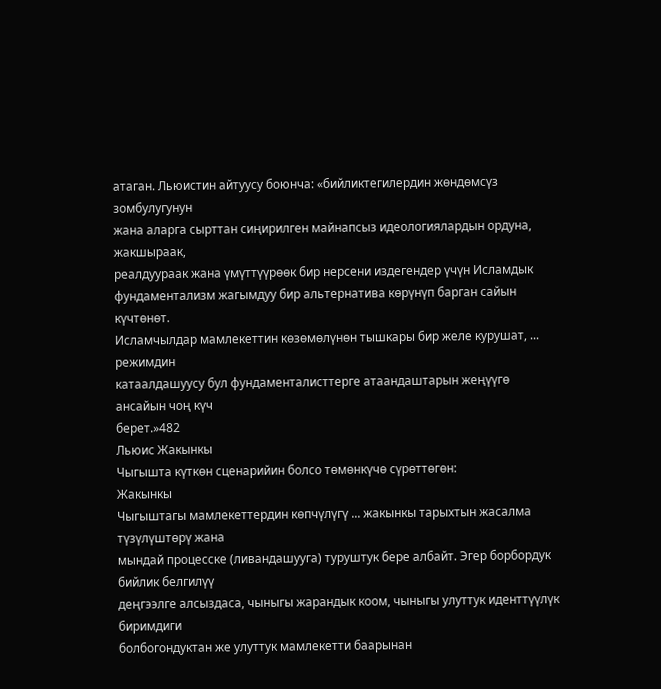атаган. Льюистин айтуусу боюнча: «бийликтегилердин жөндөмсүз зомбулугунун
жана аларга сырттан сиңирилген майнапсыз идеологиялардын ордуна, жакшыраак,
реалдуураак жана үмүттүүрөөк бир нерсени издегендер үчүн Исламдык
фундаментализм жагымдуу бир альтернатива көрүнүп барган сайын күчтөнөт.
Исламчылдар мамлекеттин көзөмөлүнөн тышкары бир желе курушат, ... режимдин
катаалдашуусу бул фундаменталисттерге атаандаштарын жеңүүгө ансайын чоң күч
берет.»482
Льюис Жакынкы
Чыгышта күткөн сценарийин болсо төмөнкүчө сүрөттөгөн:
Жакынкы
Чыгыштагы мамлекеттердин көпчүлүгү ... жакынкы тарыхтын жасалма түзүлүштөрү жана
мындай процесске (ливандашууга) туруштук бере албайт. Эгер борбордук бийлик белгилүү
деңгээлге алсыздаса, чыныгы жарандык коом, чыныгы улуттук иденттүүлүк биримдиги
болбогондуктан же улуттук мамлекетти баарынан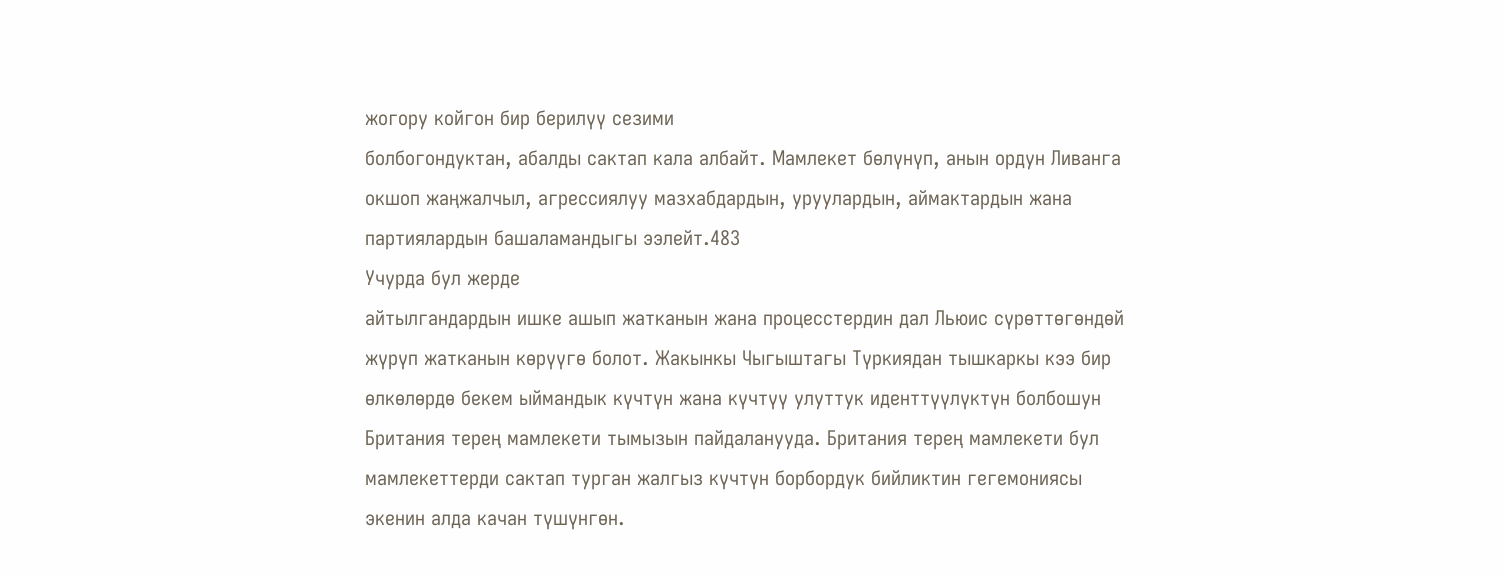жогору койгон бир берилүү сезими
болбогондуктан, абалды сактап кала албайт. Мамлекет бөлүнүп, анын ордун Ливанга
окшоп жаңжалчыл, агрессиялуу мазхабдардын, уруулардын, аймактардын жана
партиялардын башаламандыгы ээлейт.483
Учурда бул жерде
айтылгандардын ишке ашып жатканын жана процесстердин дал Льюис сүрөттөгөндөй
жүрүп жатканын көрүүгө болот. Жакынкы Чыгыштагы Түркиядан тышкаркы кээ бир
өлкөлөрдө бекем ыймандык күчтүн жана күчтүү улуттук иденттүүлүктүн болбошун
Британия терең мамлекети тымызын пайдаланууда. Британия терең мамлекети бул
мамлекеттерди сактап турган жалгыз күчтүн борбордук бийликтин гегемониясы
экенин алда качан түшүнгөн.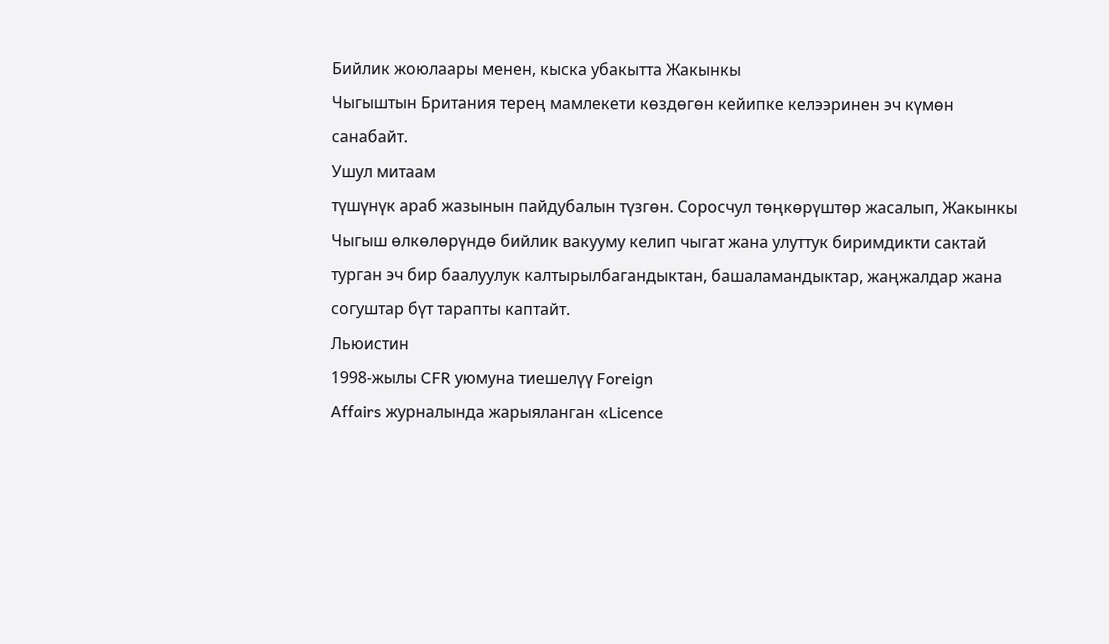Бийлик жоюлаары менен, кыска убакытта Жакынкы
Чыгыштын Британия терең мамлекети көздөгөн кейипке келээринен эч күмөн
санабайт.
Ушул митаам
түшүнүк араб жазынын пайдубалын түзгөн. Соросчул төңкөрүштөр жасалып, Жакынкы
Чыгыш өлкөлөрүндө бийлик вакууму келип чыгат жана улуттук биримдикти сактай
турган эч бир баалуулук калтырылбагандыктан, башаламандыктар, жаңжалдар жана
согуштар бүт тарапты каптайт.
Льюистин
1998-жылы CFR уюмуна тиешелүү Foreign
Affairs журналында жарыяланган «Licence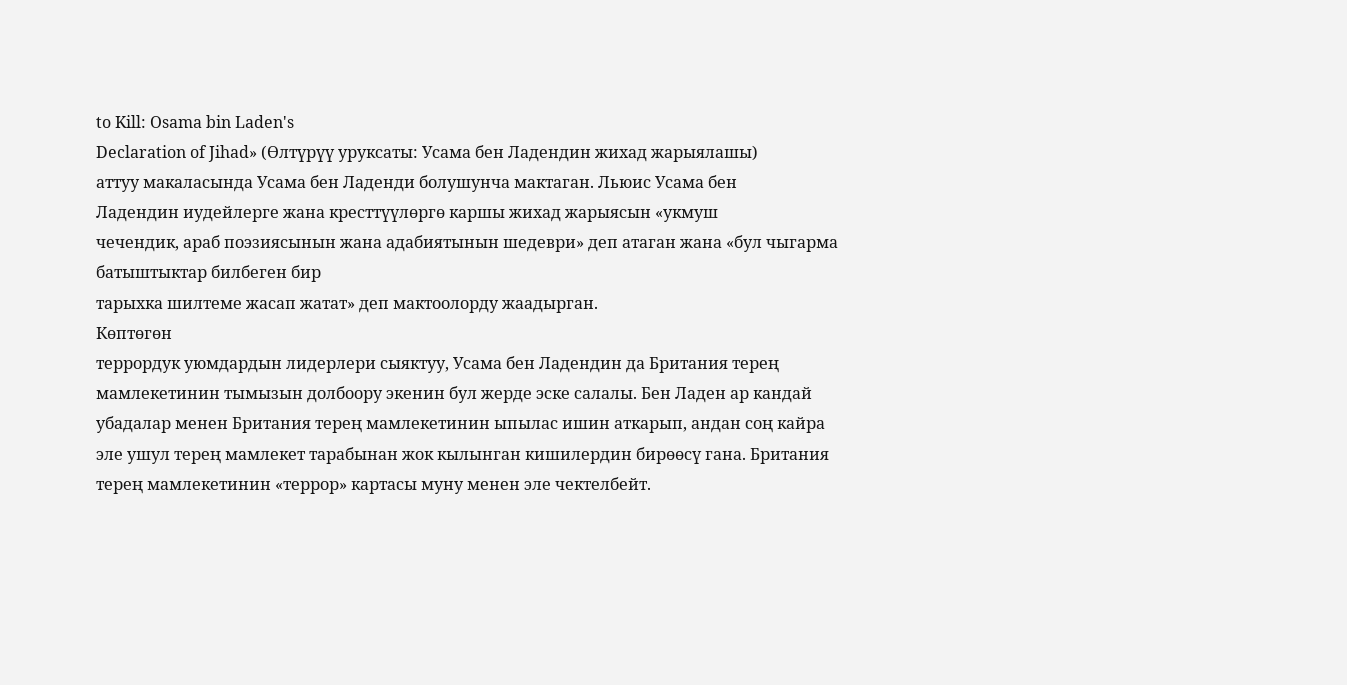to Kill: Osama bin Laden's
Declaration of Jihad» (Өлтүрүү уруксаты: Усама бен Ладендин жихад жарыялашы)
аттуу макаласында Усама бен Ладенди болушунча мактаган. Льюис Усама бен
Ладендин иудейлерге жана кресттүүлөргө каршы жихад жарыясын «укмуш
чечендик, араб поэзиясынын жана адабиятынын шедеври» деп атаган жана «бул чыгарма батыштыктар билбеген бир
тарыхка шилтеме жасап жатат» деп мактоолорду жаадырган.
Көптөгөн
террордук уюмдардын лидерлери сыяктуу, Усама бен Ладендин да Британия терең
мамлекетинин тымызын долбоору экенин бул жерде эске салалы. Бен Ладен ар кандай
убадалар менен Британия терең мамлекетинин ыпылас ишин аткарып, андан соң кайра
эле ушул терең мамлекет тарабынан жок кылынган кишилердин бирөөсү гана. Британия
терең мамлекетинин «террор» картасы муну менен эле чектелбейт.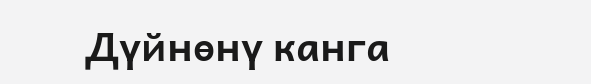Дүйнөнү канга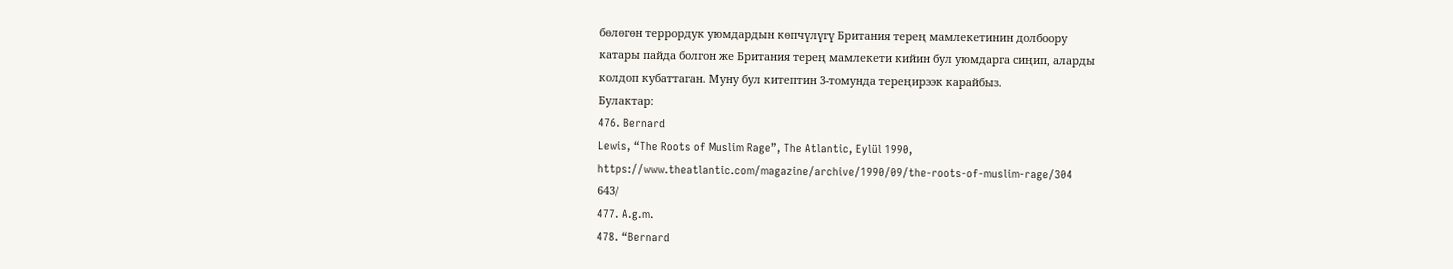бөлөгөн террордук уюмдардын көпчүлүгү Британия терең мамлекетинин долбоору
катары пайда болгон же Британия терең мамлекети кийин бул уюмдарга сиңип, аларды
колдоп кубаттаган. Муну бул китептин 3-томунда тереңирээк карайбыз.
Булактар:
476. Bernard
Lewis, “The Roots of Muslim Rage”, The Atlantic, Eylül 1990,
https://www.theatlantic.com/magazine/archive/1990/09/the-roots-of-muslim-rage/304
643/
477. A.g.m.
478. “Bernard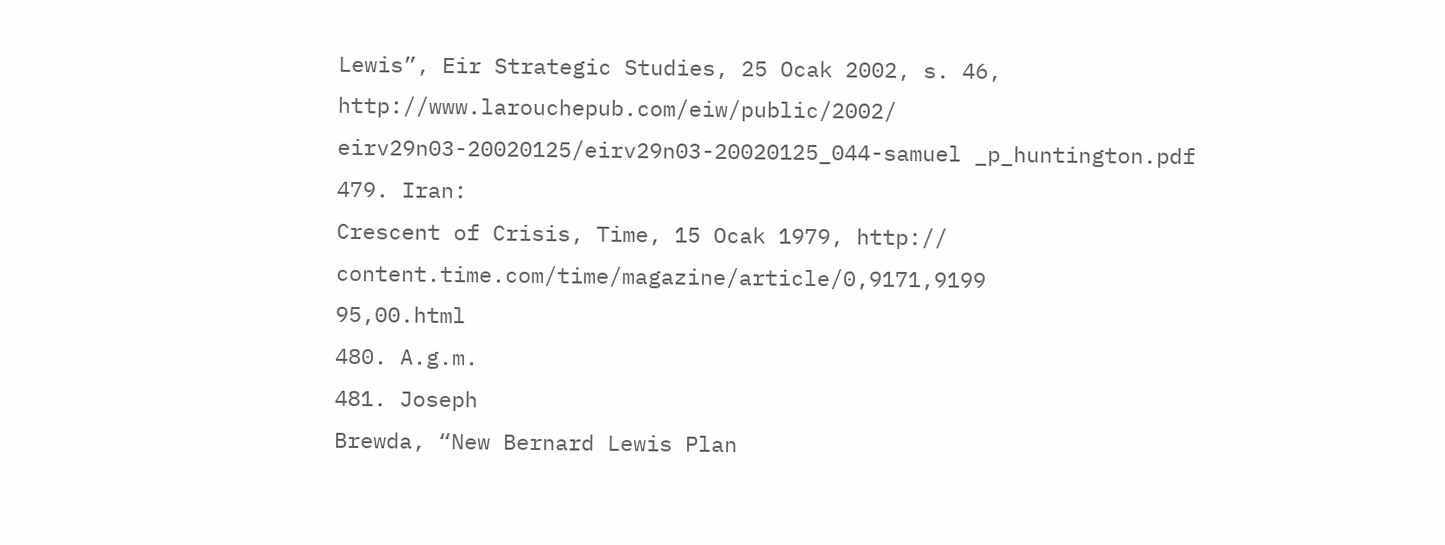Lewis”, Eir Strategic Studies, 25 Ocak 2002, s. 46,
http://www.larouchepub.com/eiw/public/2002/
eirv29n03-20020125/eirv29n03-20020125_044-samuel _p_huntington.pdf
479. Iran:
Crescent of Crisis, Time, 15 Ocak 1979, http:// content.time.com/time/magazine/article/0,9171,9199
95,00.html
480. A.g.m.
481. Joseph
Brewda, “New Bernard Lewis Plan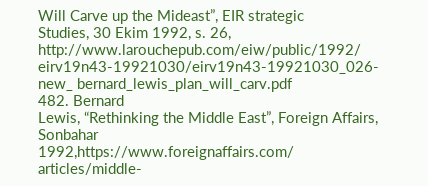Will Carve up the Mideast”, EIR strategic
Studies, 30 Ekim 1992, s. 26, http://www.larouchepub.com/eiw/public/1992/
eirv19n43-19921030/eirv19n43-19921030_026-new_ bernard_lewis_plan_will_carv.pdf
482. Bernard
Lewis, “Rethinking the Middle East”, Foreign Affairs, Sonbahar
1992,https://www.foreignaffairs.com/
articles/middle-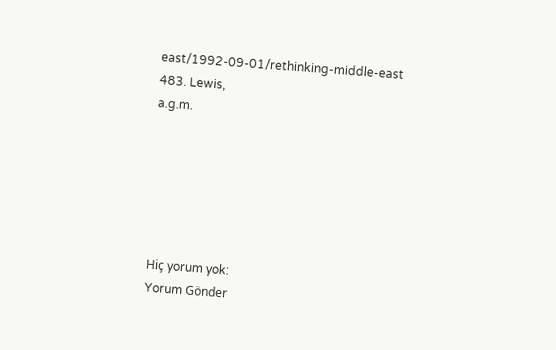east/1992-09-01/rethinking-middle-east
483. Lewis,
a.g.m.






Hiç yorum yok:
Yorum Gönder